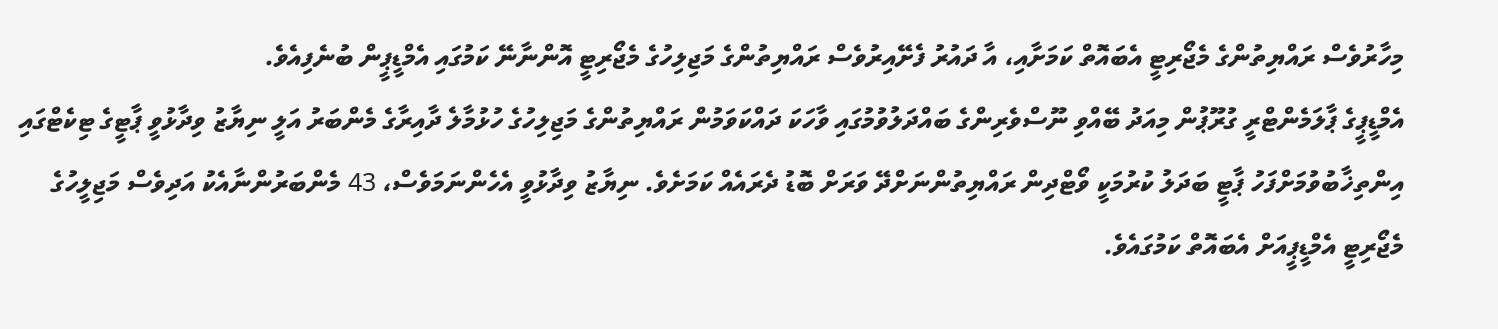މިހާރުވެސް ރައްޔިތުންގެ މެޖޯރިޓީ އެބައޮތް ކަމަށާއި، އާ ދައުރު ފެށޭއިރުވެސް ރައްޔިތުންގެ މަޖިލިހުގެ މެޖޯރިޓީ އޮންނާނޭ ކަމުގައި އެމްޑީޕީން ބުނެފިއެވެ.
އެމްޑީޕީގެ ޕާލަމެންޓްރީ ގުރޫޕުން މިއަދު ބޭއްވި ނޫސްވެރިންގެ ބައްދަލުވުމުގައި ވާހަކަ ދައްކަވަމުން ރައްޔިތުންގެ މަޖިލިހުގެ ހުޅުމާލެ ދާއިރާގެ މެންބަރު އަލީ ނިޔާޒު ވިދާޅުވީ ޕާޓީގެ ޓިކެޓްގައި އިންތިޚާބުވުމަށްފަހު ޕާޓީ ބަދަލު ކުރުމަކީ ވޯޓްދިން ރައްޔިތުންނަށްދޭ ވަރަށް ބޮޑު ދެރައެއް ކަމަށެވެ. ނިޔާޒު ވިދާޅުވީ އެހެންނަމަވެސް، 43 މެންބަރުންނާއެކު އަދިވެސް މަޖިލީހުގެ މެޖޯރިޓީ އެމްޑީޕީއަށް އެބައޮތް ކަމުގައެވެ.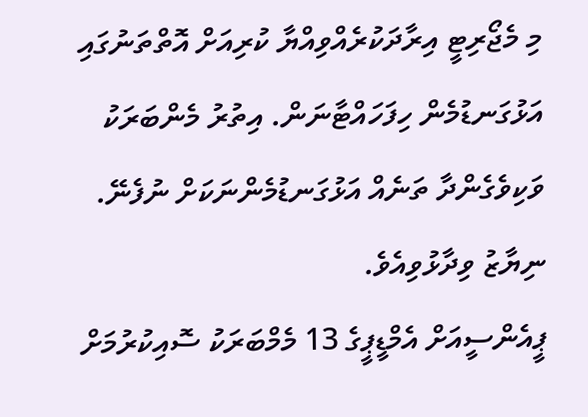މި މެޖޯރިޓީ އިރާދަކުރެއްވިއްޔާ ކުރިއަށް އޮތްތަނުގައި އަޅުގަނޑުމެން ހިފަހައްޓާނަން. އިތުރު މެންބަރަކު ވަކިވެގެންދާ ތަނެއް އަޅުގަނޑުމެންނަކަށް ނުފެނޭ.
ނިޔާޒު ވިދާޅުވިއެވެ.
ޕީއެންސީއަށް އެމްޑީޕީގެ 13 މެމްބަރަކު ސޮއިކުރުމަށް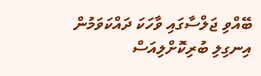ބޭއްވި ޖަލްސާގައި ވާހަކަ ދައްކަވަމުން އިނގިލި ބުރިކޮށްލިއަސް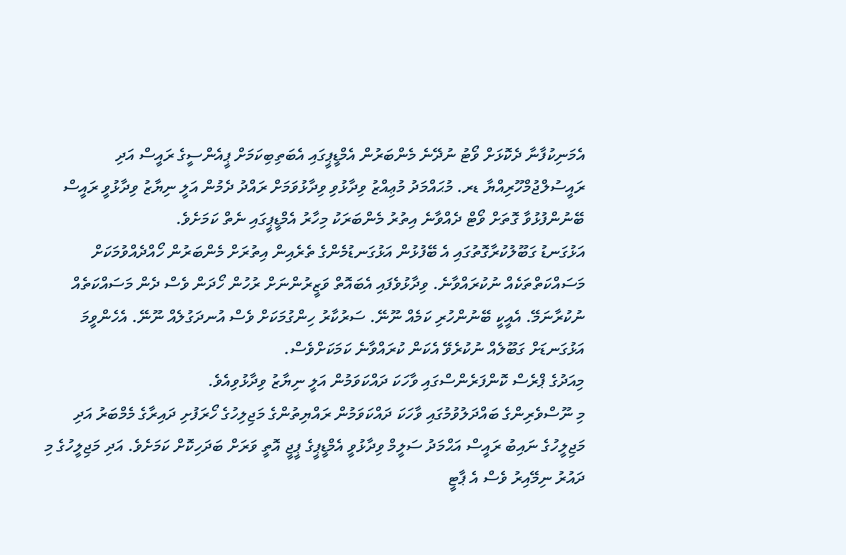އެމަނިކުފާނާ ދެކޮޅަށް ވޯޓު ނުދޭނެ މެންބަރުން އެމްޑީޕީގައި އެބަތިބިކަމަށް ޕީއެންސީގެ ރައީސް އަދި ރައީސުލްޖުމްހޫރިއްޔާ ޑރ. މުޙައްމަދު މުޢިއްޒު ވިދާޅުވި ވިދާޅުވަމަށް ރައްދު ދެމުން އަލީ ނިޔާޒު ވިދާޅުވީ ރައީސް ބޭނުންފުޅުވާ ގޮތަށް ވޯޓް ދެއްވާނެ އިތުރު މެންބަރަކު މިހާރު އެމްޑީޕީގައި ނެތް ކަމަށެވެ.
އަޅުގަނޑު ގަބޫލުކުރާގޮތުގައި އެ ބޭފުޅުން އަޅުގަނޑުމެންގެ ތެރެއިން އިތުރަށް މެންބަރުން ހޯއްދެއްވުމަކަށް މަސައްކަތްތަކެއް ނުކުރައްވާނެ. ވިދާޅުވެފައި އެބައޮތް ވަޒީރުންނަށް ރުހުން ހޯދަން ވެސް ދެން މަސައްކަތެއް ނުކުރާނަމޭ. އެއީކީ ބޭނުންހުރި ކަމެއް ނޫނޭ. ސަރުކާރު ހިންގުމަކަށް ވެސް އުނދަގުލެއް ނޫނޭ. އެހެންވީމަ އަޅުގަނޑަށް ގަބޫލެއް ނުކުރެވޭ އެކަން ކުރައްވާނެ ކަމަކަށްވެސް.
މިއަދުގެ ޕްރެސް ކޮންފަރެންސްގައި ވާހަކަ ދައްކަވަމުން އަލީ ނިޔާޒު ވިދާޅުވިއެވެ.
މި ނޫސްވެރިންގެ ބައްދަލުވުމުގައި ވާހަކަ ދައްކަވަމުން ރައްޔިތުންގެ މަޖިލިހުގެ ހޯރަފުށި ދައިރާގެ މެމްބަރު އަދި މަޖިލީހުގެ ނައިބު ރައީސް އަޙްމަދު ސަލީމް ވިދާޅުވީ އެމްޑީޕީގެ ޕީޖީ އޮތީ ވަރަށް ބަދަހިކޮށް ކަމަށެވެ. އަދި މަޖިލީހުގެ މި ދައުރު ނިމޭއިރު ވެސް އެ ޕާޓީ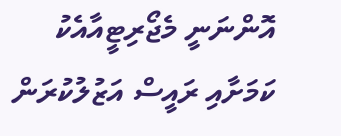އޮންނަނީ މެޖޯރިޓީއާއެކު ކަމަށާއި ރައީސް އަޒުލުކުރަން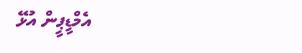އެމްޑީޕީން އުޅޭ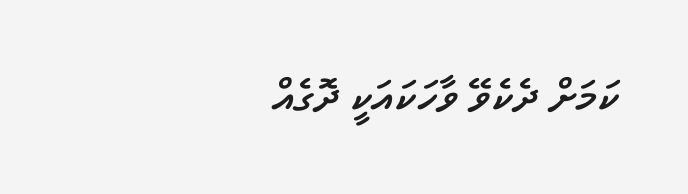ކަމަށް ދެކެވޭ ވާހަކައަކީ ދޮގެއް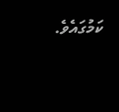ކަމުގައެވެ.